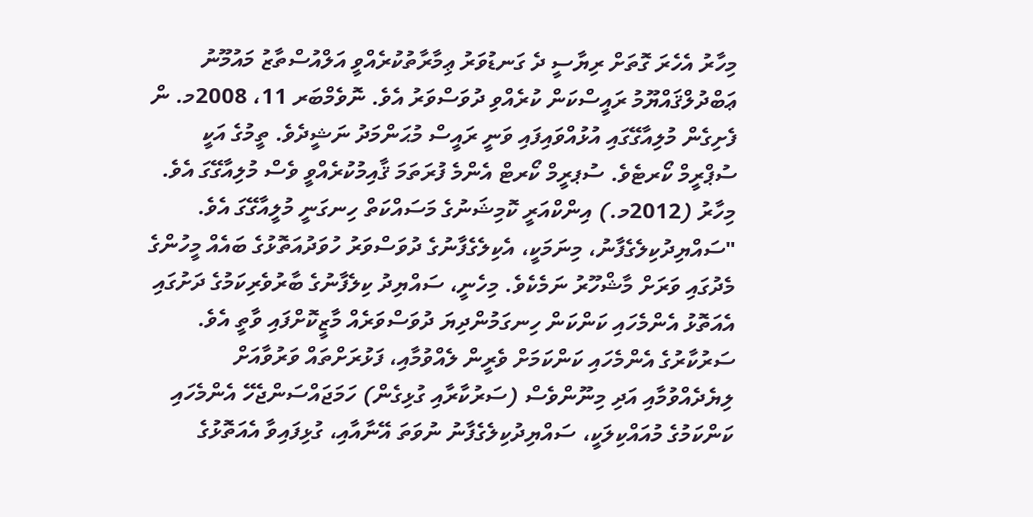މިހާރު އެހެރަ ގޮތަށް ރިޔާސީ ދެ ގަނޑުވަރު ޢިމާރާތުކުރެއްވީ އަލްއުސްތާޒު މައުމޫނު ޢަބްދުލްޤައްޔޫމު ރައީސްކަން ކުރެއްވި ދުވަސްވަރު އެވެ. ނޮވެމްބަރ 11، 2008މ. ން ފެށިގެން މުލިއާގޭގައި އުޅުއްވައިފައި ވަނީ ރައީސް މުޙަންމަދު ނަޝީދެވެ. ތީމުގެ އަކީ ސުޕްރީމް ކޯރޓެވެ. ސުޕރީމް ކޯރޓް އެންމެ ފުރަތަމަ ޤާއިމުކުރެއްވީ ވެސް މުލިއާގޭގަ އެވެ. މިހާރު (2012މ.) އިންކްއަރީ ކޮމިޝަނުގެ މަސައްކަތް ހިނގަނީ މުލީއާގޭގަ އެވެ.
"ސައްޔިދުކިލެގެފާނު، މިނަމަކީ، އެކިލެގެފާނުގެ ދުވަސްވަރު ހުވަދުއަތޮޅުގެ ބައެއް މީހުންގެ މެދުގައި ވަރަށް މާޝްހޫރު ނަމެކެވެ. މިހެނީ، ސައްޔިދު ކިލެފާނުގެ ބާރުވެރިކަމުގެ ދަށުގައި އެއަތޮޅު އެންމެހައި ކަންކަން ހިނގަމުންދިޔަ ދުވަސްވަރެއް މާޒީކޮށްފައި ވާތީ އެވެ. ސަރުކާރުގެ އެންމެހައި ކަންކަމަށް ވެރީން ލެއްވުމާއި، ފަޅުރަށްތައް ވަރުވާއަށް ލިޔެދެއްވުމާއި އަދި މިނޫންވެސް (ސަރުކާރާއި ގުޅިގެން) ހަމަޖައްސަންޖެހޭ އެންމެހައި ކަންކަމުގެ މުއައްކިލަކީ، ސައްޔިދުކިލެގެފާނު ނުވަތަ އޭނާއާއި، ގުޅިފައިވާ އެއަތޮޅުގެ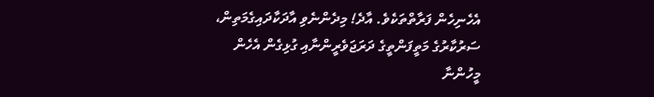އެހެނިހެން ފަރާތްތަކެވެ. އާދެ! މިދެންނެވި އާދަކާދައިގެމަތިން، ސަރުކާރުގެ މަތީފަންތީގެ ދަރަޖަވެރީންނާއި ގުޅިގެން އެހެން މީހުންނާ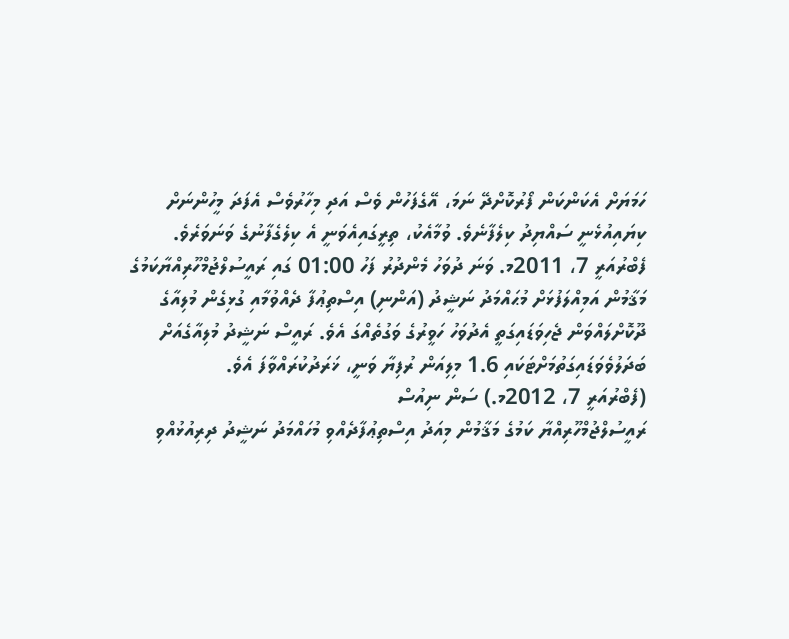ހަމަޔަށް އެކަންކަން ފޯރުކޮށްދޭ ނަމަ، އޭގެފަހުން ވެސް އަދި މިހާރުވެސް އެފަދަ މީހުންނަށް ކިޔައިއުޅެނީ ސައްޔިދު ކިލެފާނެވެ. ވުމާއެކު، ތިރީގައިއެވަނީ އެ ކިލެގެފާނުގެ ވަނަވަރެވެ.
ފެބްރުއަރީ 7، 2011މ. ވަނަ ދުވަހު މެންދުރު ފަހު 01:00 ގައި ރައީސުލްޖުމްހޫރިއްޔާކަމުގެ މަޤާމުން އަމިއްލަފުޅަށް މުޙައްމަދު ނަޝީދު (އަންނި) އިސްތިޢުފާ ދެއްވުމާއި ގުޅިގެން މުލިއާގެ ދޫކޮށްލައްވަން ޖެހިވަޑައިގަތީ އެދުވަހު ހަވީރުގެ ވަގުތެއްގަ އެވެ. ރައީސް ނަޝީދު މުލިއާގެއަށް ބަދަލުވެވަޑައިގަތުމަށްޓަކައި 1.6 މިލިއަން ރުފިޔާ ވަނީ، ޚަރަދުކުރައްވާފަ އެވެ.
(ފެބްރުއަރީ 7، 2012މ.) ސަން ނިއުސް
ރައީސުލްޖުމްހޫރިއްޔާ ކަމުގެ މަޤާމުން މިއަދު އިސްތިޢުފާދެއްވި މުހައްމަދު ނަޝީދު ދިރިއުޅުއްވި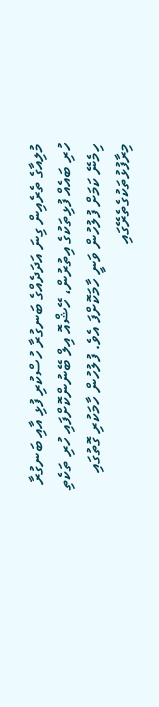މުލިއާގެ ތެރެއިން ގިނަ އަދަދެއްގެ ބަނގުރާ ހުސްކުރި ފުޅި އާއި ބަނގުރާ ހުރި ބައެއް ފުޅިތަކުގެ އިތުރުން، ހޭޝްއޮ އިލް ބޭނުންކޮށްފައި ހުރި ތަކެތި ހިމެނޭ ކަމަށް ފުލުހުން ވަނީ ހާމަކޮށްފަ އެވެ. ފުލުހުން ހާމަކުރި ގޮތުގައި މިރާފުޅުތަކުގެތެރޭގައި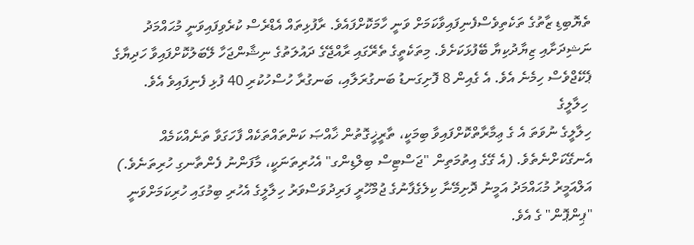ތެޔޮބިޑި ޒާތުގެ ތަކެތިވެސްފެނިފައިވާކަމަށް ވަނީ ހާމަކޮށްފައެވެ. ރާފުޅިތައް އެޑްރެސް ކުރެވިފައިވަނީ މުޙައްމަދު ނަޝިދަށާއި ޒިޔާދުކިޔާ ބޭފުޅަކަށެވެ. މިތަކެތީގެ ތެރޭގައި ރާއްޖޭގެ ދައުލަތުގެ ނިޝާންޖަހާ ލޭބަލުކޮށްފައިވާ ހަދިޔާގެ ޕެކޭޖްވެސް ހިމެނެ އެވެ. އެ ގެއިން 8 ފޮށިގަނޑު ބަނގުރަލާއި، ބަނގުރާ ހުސްހުކުރި 40 ފުޅި ފެނިފައިވެ އެވެ.
 ހިލާލީގެ
ހިލާލީގެ ނުވަތަ އެ ގެ ޢިމާރާތްކޮށްފައިވާ ބިމަކީ، ތާރީޚީގޮތުން ޚާއްޞަ ކަންތައްތަކެއް ފާހަގަވާ ތަނެއްކަމެއް އެނގޭކަށްނެތެވެ. (އެ ގޭގެ އިތުމަތިން "ޖަސްޓިސް ބިލްޑިންގ" އެހުރިތަނަކީ، މާފަންނު ފެންތާނގި ހުރިތަނެވެ.) އަލްއަމީރު މުޙައްމަދު އަމީނު ދޮށިމޭނާ ކިލެގެފާނުގެ ޖުމްހޫރީ ފަރިދުވަސްވަރު ހިލާލީގެ އެހުރި ބިމުގައި ހުރިކަމަށްވަނީ "ޕިންޕޮން" ގެ އެވެ.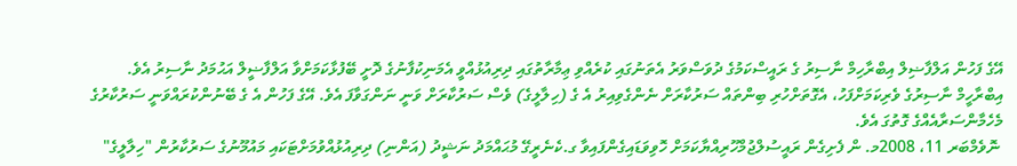އޭގެ ފަހުން އަލްފާޟިލް އިބްރާހިމް ނާސިރު ގެ ރައީސްކަމުގެ ދުވަސްވަރު އެތަނުގައި ކުރެއްވި ޢިމާރާތުގައި ދިރިއުޅުއްވީ އެމަނިކުފާނުގެ ދޮށީ ބޭފުޅާކަމަށްވާ އަލްފާޟީލް އަޙުމަދު ނާސިރު އެވެ.
އިބްރާހީމް ނާސިރުގެ ވެރިކަމަށްފަހު، އެގޮތަށްހުރި ބިންތައް ސަރުކާރަށް ނެންގެވިއިރު އެ ގެ (ހިލާލީގެ) ވެސް ސަރުކާރަށް ވަނީ ނަންގަވާފަ އެވެ. އޭގެ ފަހުން އެ ގެ ބޭނުންކުރައްވަނީ ސަރުކާރުގެ މެހެމާންސަރާއެއްގެ ގޮތުގަ އެވެ.
 ނޮވެމްބަރ 11، 2008މ. ން ފެށިގެން ރައީސުލްޖުމްހޫރިއްޔާކަމަށް ހޮވިވަޑައިގެންފައިވާ ގ.ކެނެރީގޭ މުޙައްމަދު ނަޝީދު (އަންނި) ދިރިއުޅުއްވުމަށްޓަކައި މައުމޫނުގެ ސަރުކާރުން "ހިލާލީގެ"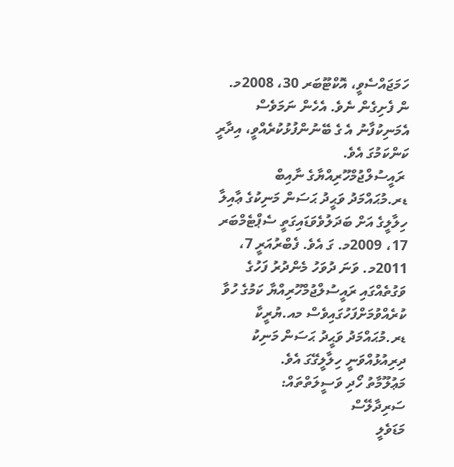ހަމަޖައްސެވީ، އޮކްޓޫބަރ 30، 2008މ. ން ފެށިގެން ނެވެ. އެހެން ނަމަވެސް އެމަނިކުފާނު އެ ގެ ބޭނުންފުޅުކުރެއްވީ، އިދާރީ ކަންކަމުގަ އެވެ.
 ރައީސުލްޖުމްހޫރިއްޔާގެ ނާއިބް ޑރ.މުޙައްމަދު ވަޙީދު ޙަސަން މަނިކުގެ ޢާއިލާ ހިލާލީގެ އަށް ބަދަލުވެވަޑައިގަތީ ސެޕްޓެމްބަރ 17، 2009މ. ގަ އެވެ. ފެބްރުއަރީ 7، 2011މ. ވަނަ ދުވަހު މެންދުރު ފަހުގެ ވަގުތެއްގައި ރައީސުލްޖުމްހޫރިއްޔާ ކަމުގެ ހުވާ ކުރެއްވުމަށްފަހުގައިވެސް މއ.ޔުރީކާ ޑރ.މުޙައްމަދު ވަޙީދު ޙަސަން މަނިކު ދިރިއުޅުއްވަނީ ހިލާލީގޭގަ އެވެ.
މަޢުލޫމާތު ހޯދި ވަސީލަތްތައް:
ސަރިދާލޭސް
މަޑަވެލީ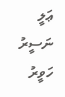ޢަލީ ނަސީރު
ހަވީރު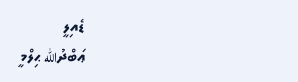ޑެއިލީ
ޢަބްދުالله ޙިލްމީ